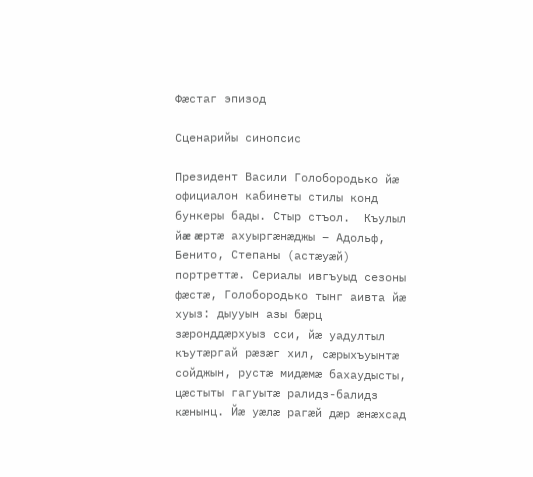Фæстаг эпизод

Сценарийы синопсис

Президент Васили Голобородько йæ официалон кабинеты стилы конд бункеры бады. Стыр стъол.  Къулыл  йæ æртæ ахуыргæнæджы – Адольф, Бенито, Степаны (астæуæй) портреттæ. Сериалы ивгъуыд сезоны фæстæ, Голобородько тынг аивта йæ хуыз: дыууын азы бæрц  зæронддæрхуыз сси, йæ уадултыл къутæргай рæзæг хил, сæрыхъуынтæ сойджын, рустæ мидæмæ бахаудысты, цæстыты гагуытæ ралидз-балидз кæнынц. Йæ уæлæ рагæй дæр æнæхсад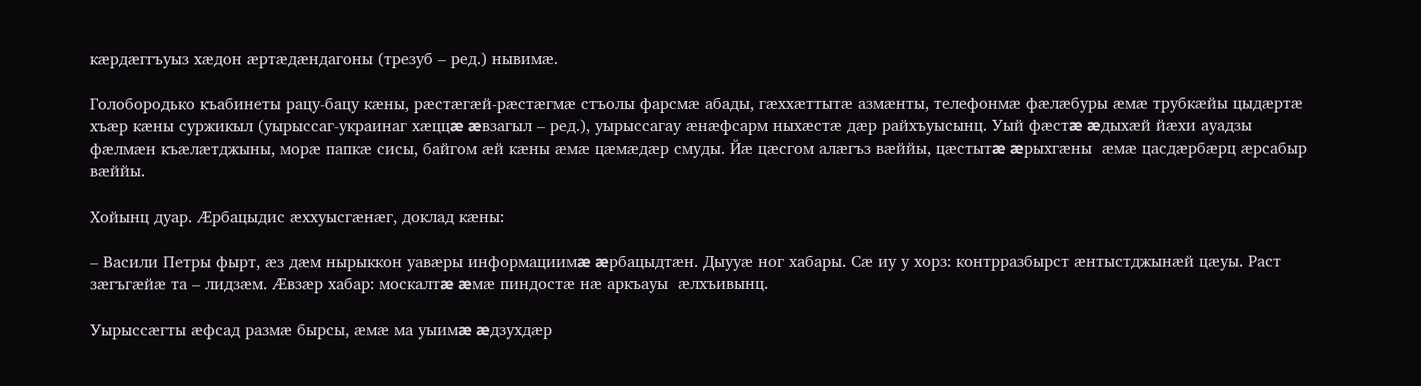кæрдæггъуыз хæдон æртæдæндагоны (трезуб – ред.) нывимæ.

Голобородько къабинеты рацу-бацу кæны, рæстæгæй-рæстæгмæ стъолы фарсмæ абады, гæххæттытæ азмæнты, телефонмæ фæлæбуры æмæ трубкæйы цыдæртæ хъæр кæны суржикыл (уырыссаг-украинаг хæццæ æвзагыл – ред.), уырыссагау æнæфсарм ныхæстæ дæр райхъуысынц. Уый фæстæ æдыхæй йæхи ауадзы фæлмæн къæлæтджыны, морæ папкæ сисы, байгом æй кæны æмæ цæмæдæр смуды. Йæ цæсгом алæгъз вæййы, цæстытæ æрыхгæны  æмæ цасдæрбæрц æрсабыр  вæййы.

Хойынц дуар. Æрбацыдис æххуысгæнæг, доклад кæны:

– Васили Петры фырт, æз дæм нырыккон уавæры информациимæ æрбацыдтæн. Дыууæ ног хабары. Сæ иу у хорз: контрразбырст æнтыстджынæй цæуы. Раст зæгъгæйæ та – лидзæм. Æвзæр хабар: москалтæ æмæ пиндостæ нæ аркъауы  æлхъивынц.

Уырыссæгты æфсад размæ бырсы, æмæ ма уыимæ æдзухдæр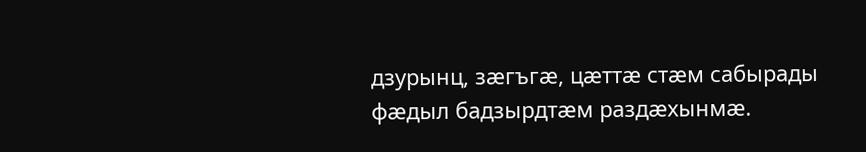дзурынц, зæгъгæ, цæттæ стæм сабырады фæдыл бадзырдтæм раздæхынмæ.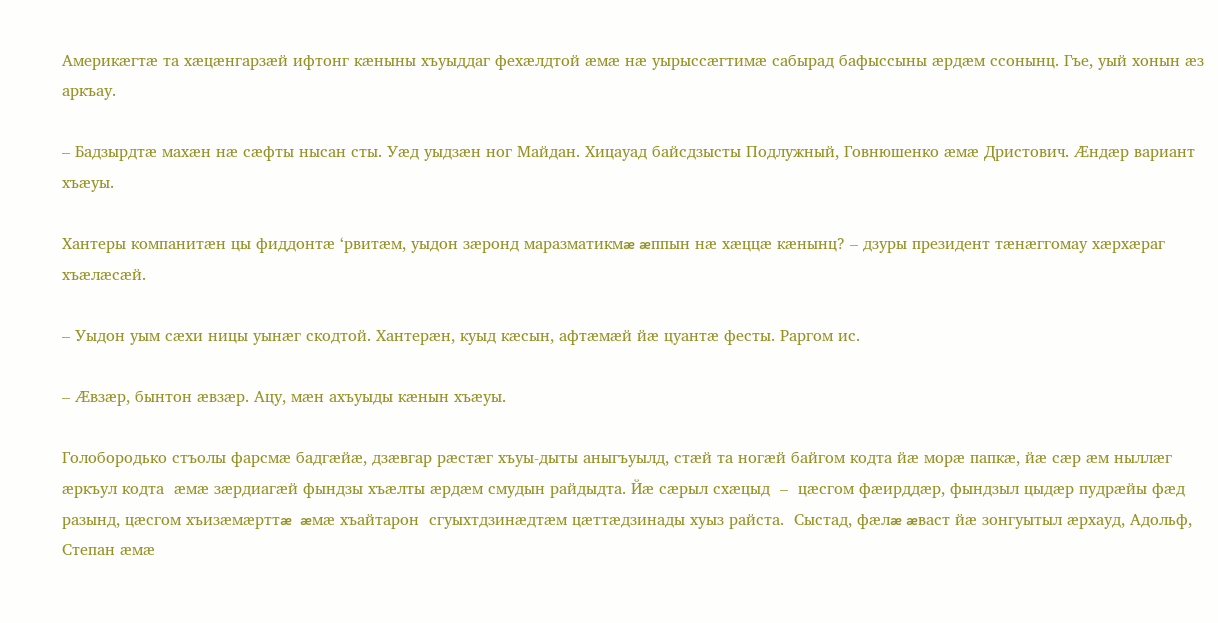Америкæгтæ та хæцæнгарзæй ифтонг кæныны хъуыддаг фехæлдтой æмæ нæ уырыссæгтимæ сабырад бафыссыны æрдæм ссонынц. Гъе, уый хонын æз  аркъау.

– Бадзырдтæ махæн нæ сæфты нысан сты. Уæд уыдзæн ног Майдан. Хицауад байсдзысты Подлужный, Говнюшенко æмæ Дристович. Æндæр вариант хъæуы.

Хантеры компанитæн цы фиддонтæ ‘рвитæм, уыдон зæронд маразматикмæ æппын нæ хæццæ кæнынц? – дзуры президент тæнæггомау хæрхæраг хъæлæсæй.

– Уыдон уым сæхи ницы уынæг скодтой. Хантерæн, куыд кæсын, афтæмæй йæ цуантæ фесты. Раргом ис.

– Ӕвзæр, бынтон æвзæр. Ацу, мæн ахъуыды кæнын хъæуы.

Голобородько стъолы фарсмæ бадгæйæ, дзæвгар рæстæг хъуы-дыты аныгъуылд, стæй та ногæй байгом кодта йæ морæ папкæ, йæ сæр æм ныллæг æркъул кодта  æмæ зæрдиагæй фындзы хъæлты æрдæм смудын райдыдта. Йæ сæрыл схæцыд  –  цæсгом фæирддæр, фындзыл цыдæр пудрæйы фæд разынд, цæсгом хъизæмæрттæ  æмæ хъайтарон  сгуыхтдзинæдтæм цæттæдзинады хуыз райста.  Сыстад, фæлæ æваст йæ зонгуытыл æрхауд, Адольф, Степан æмæ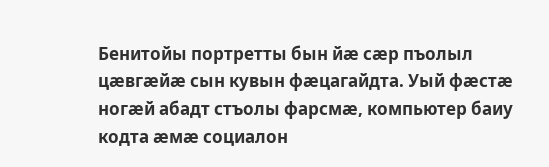Бенитойы портретты бын йæ сæр пъолыл цæвгæйæ сын кувын фæцагайдта. Уый фæстæ ногæй абадт стъолы фарсмæ, компьютер баиу кодта æмæ социалон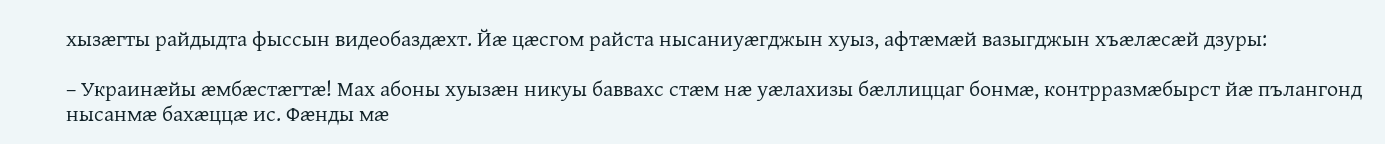хызæгты райдыдта фыссын видеобаздæхт. Йæ цæсгом райста нысаниуæгджын хуыз, афтæмæй вазыгджын хъæлæсæй дзуры:

– Украинæйы æмбæстæгтæ! Мах абоны хуызæн никуы баввахс стæм нæ уæлахизы бæллиццаг бонмæ, контрразмæбырст йæ пълангонд нысанмæ бахæццæ ис. Фæнды мæ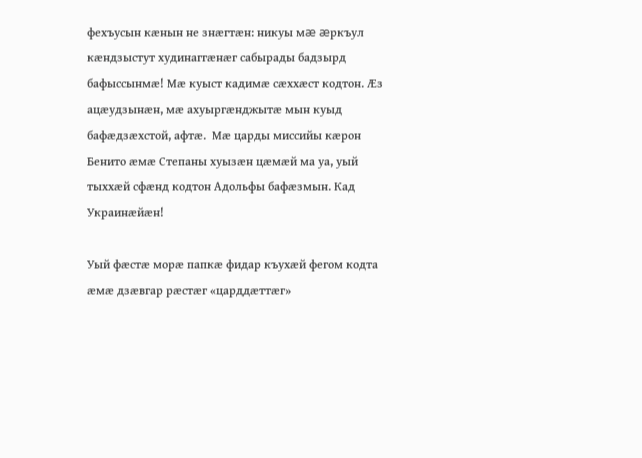фехъусын кæнын не знæгтæн: никуы мæ æркъул кæндзыстут худинаггæнæг сабырады бадзырд бафыссынмæ! Мæ куыст кадимæ сæххæст кодтон. Æз ацæудзынæн, мæ ахуыргæнджытæ мын куыд бафæдзæхстой, афтæ.  Мæ царды миссийы кæрон  Бенито æмæ Степаны хуызæн цæмæй ма уа, уый тыххæй сфæнд кодтон Адольфы бафæзмын. Кад Украинæйæн!

Уый фæстæ морæ папкæ фидар къухæй фегом кодта æмæ дзæвгар рæстæг «царддæттæг»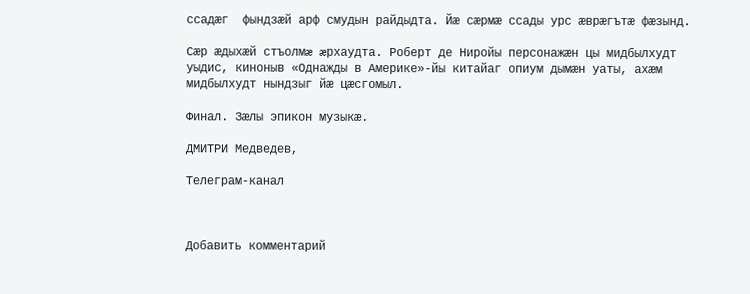ссадæг  фындзæй арф смудын райдыдта. Йæ сæрмæ ссады урс æврæгътæ фæзынд.

Сæр æдыхæй стъолмæ æрхаудта. Роберт де Ниройы персонажæн цы мидбылхудт уыдис, киноныв «Однажды в Америке»-йы китайаг опиум дымæн уаты, ахæм мидбылхудт нындзыг йæ цæсгомыл.

Финал. Зæлы эпикон музыкæ.

ДМИТРИ Медведев,

Телеграм-канал



Добавить комментарий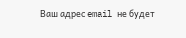Ваш адрес email не будет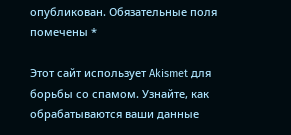опубликован. Обязательные поля помечены *

Этот сайт использует Akismet для борьбы со спамом. Узнайте, как обрабатываются ваши данные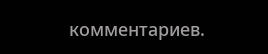комментариев.